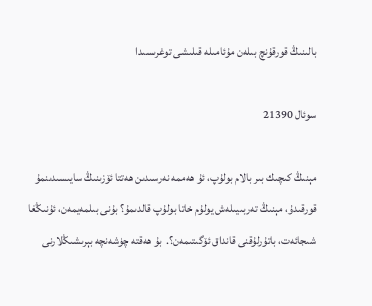بالىنىڭ قورقۇنچ بىلەن مۇئامىلە قىلىشى توغرىسىدا

سوئال 21390

مېنىڭ كىچىك بىر بالام بولۇپ، ئۇ ھەممە نەرسىدىن ھەتتا ئۆزىنىڭ سايىسىدىنمۇ قورقىدۇ، مېنىڭ تەربىيىلەش يولۇم خاتا بولۇپ قالدىمۇ؟ بۇنى بىلمەيمەن، ئۇنىڭغا شىجائەت، باتۇرلۇقنى قانداق ئۆگىتىمەن؟.  بۇ ھەقتە چۈشەنچە بېرىشىڭلارنى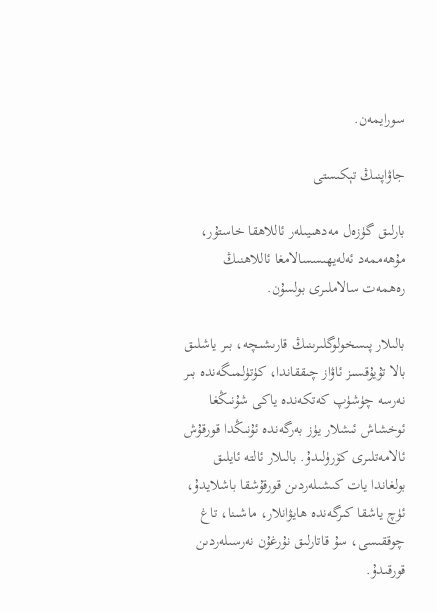سورايمەن.

جاۋاپنىڭ تېكىستى

بارلىق گۈزەل مەدھىيىلەر ئاللاھقا خاستۇر، مۇھەممەد ئەلەيھىسسالامغا ئاللاھنىڭ رەھمەت سالاملىرى بولسۇن.

بالىلار پىسخولوگلىرىنىڭ قارىشىچە، بىر ياشلىق بالا تۇيۇقسىز ئاۋاز چىققاندا، كۈتۈلمىگەندە بىر نەرسە چۈشۈپ كەتكەندە ياكى شۇنىڭغا ئوخشاش ئىشلار يۈز بەرگەندە ئۇنىڭدا قورقۇش ئالامەتلىرى كۆرۈلىدۇ. بالىلار ئالتە ئايلىق بولغاندا يات كىشىلەردىن قورقۇشقا باشلايدۇ، ئۈچ ياشقا كىرگەندە ھايۋانلار، ماشىنا، تاغ چوققىسى، سۇ قاتارلىق نۇرغۇن نەرسىلەردىن قورقىدۇ.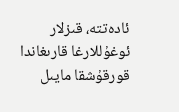ئادەتتە، قىزلار ئوغۇللارغا قارىغاندا قورقۇشقا مايىل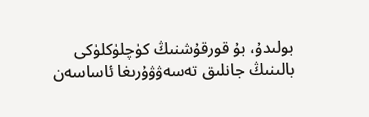بولىدۇ، بۇ قورقۇشنىڭ كۈچلۈكلۈكى بالىنىڭ جانلىق تەسەۋۋۇرىغا ئاساسەن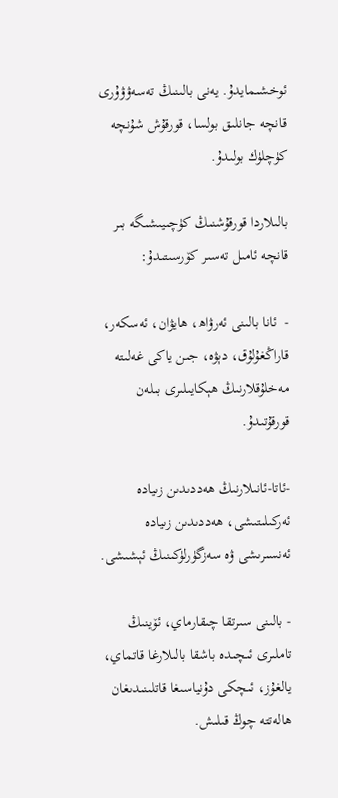ئوخشىمايدۇ. يەنى بالىنىڭ تەسەۋۋۇرى قانچە جانلىق بولسا، قورقۇش شۇنچە كۈچلۈك بولىدۇ.

بالىلاردا قورقۇشنىڭ كۈچىيىشىگە بىر قانچە ئامىل تەسىر كۆرسىتىدۇ:

-  ئانا بالىنى ئەرۋاھ، ھايۋان، ئەسكەر، قاراڭغۇلۇق، دېۋە، جىن ياكى غەلىتە مەخلۇقلارنىڭ ھېكايىلىرى بىلەن قورقۇتىدۇ.

-ئاتا-ئانىلارنىڭ ھەددىدىن زىيادە ئەركىلىتىشى، ھەددىدىن زىيادە ئەنسىرىشى ۋە سەزگۈرلۈكىنىڭ ئېشىشى.

- بالىنى سىرتقا چىقارماي، ئۆينىڭ تاملىرى ئىچىدە باشقا بالىلارغا قاتماي، يالغۇز، ئىچكى دۇنياسىغا قاتلىنىدىغان ھالەتتە چوڭ قىلىش.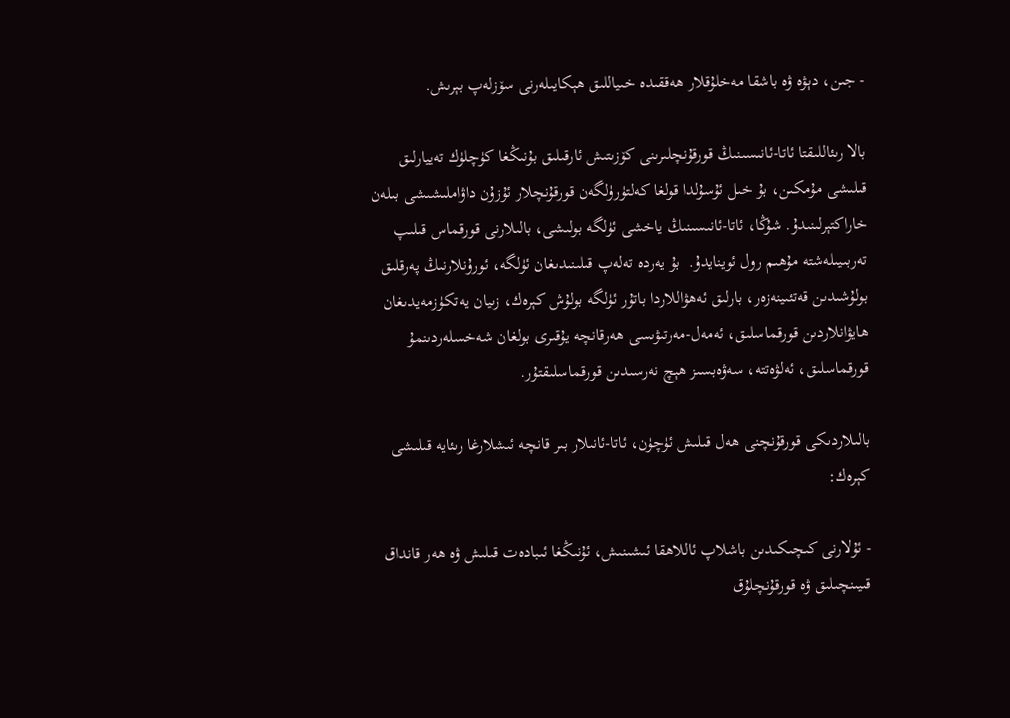- جىن، دېۋە ۋە باشقا مەخلۇقلار ھەققىدە خىياللىق ھېكايىلەرنى سۆزلەپ بېرىش.

بالا رىئاللىقتا ئاتا-ئانىسىنىڭ قورقۇنچلىرىنى كۆزىتىش ئارقىلىق بۇنىڭغا كۈچلۈك تەييارلىق قىلىشى مۇمكىن، بۇ خىل ئۇسۇلدا قولغا كەلتۈرۈلگەن قورقۇنچلار ئۇزۇن داۋاملىشىشى بىلەن خاراكتېرلىنىدۇ. شۇڭا، ئاتا-ئانىسىنىڭ ياخشى ئۈلگە بولىشى، بالىلارنى قورقماس قىلىپ تەربىيىلەشتە مۇھىم رول ئوينايدۇ.  بۇ يەردە تەلەپ قىلىنىدىغان ئۈلگە، ئورۇنلارنىڭ پەرقلىق بولۇشىدىن قەتئىينەزەر، بارلىق ئەھۋاللاردا باتۇر ئۈلگە بولۇش كېرەك، زىيان يەتكۈزمەيدىغان ھايۋانلاردىن قورقماسلىق، ئەمەل-مەرتىۋىسى ھەرقانچە يۇقىرى بولغان شەخسلەردىنمۇ قورقماسلىق، ئەلۋەتتە، سەۋەبسىز ھېچ نەرسىدىن قورقماسلىقتۇر.

بالىلاردىكى قورقۇنچنى ھەل قىلىش ئۈچۈن، ئاتا-ئانىلار بىر قانچە ئىشلارغا رىئايە قىلىشى كېرەك:

- ئۇلارنى كىچىكىدىن باشلاپ ئاللاھقا ئىشىنىش، ئۇنىڭغا ئىبادەت قىلىش ۋە ھەر قانداق قىيىنچىلىق ۋە قورقۇنچلۇق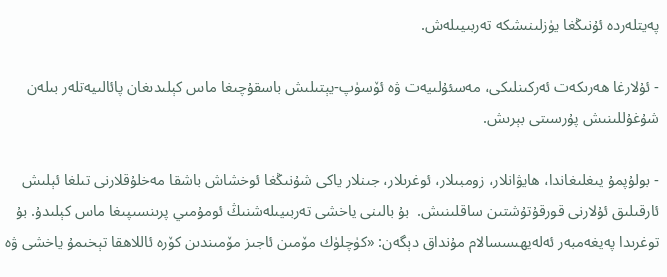پەيتلەردە ئۇنىڭغا يۈزلىنىشكە تەربىيىلەش.

- ئۇلارغا ھەرىكەت ئەركىنلىكى، مەسئۇلىيەت ۋە ئۆسۈپ-يېتىلىش باسقۇچىغا ماس كېلىدىغان پائالىيەتلەر بىلەن شۇغۇللىنىش پۇرسىتى بېرىش.

- بولۇپمۇ يىغلىغاندا، ھايۋانلار، زومبىلار، ئوغرىلار، جىنلار ياكى شۇنىڭغا ئوخشاش باشقا مەخلۇقلارنى تىلغا ئېلىش ئارقىلىق ئۇلارنى قورقۇتۇشتىن ساقلىنىش.  بۇ بالىنى ياخشى تەربىيىلەشنىڭ ئومۇمىي پرىنسىپىغا ماس كېلىدۇ. بۇ توغرىدا پەيغەمبەر ئەلەيھىسسالام مۇنداق دېگەن: «كۈچلۈك مۆمىن ئاجىز مۆمىندىن كۆرە ئاللاھقا تېخىمۇ ياخشى ۋە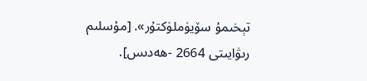تېخىمۇ سۆيۈملۈكتۇر». [مۇسلىم رىۋايىتى 2664 -ھەدىس].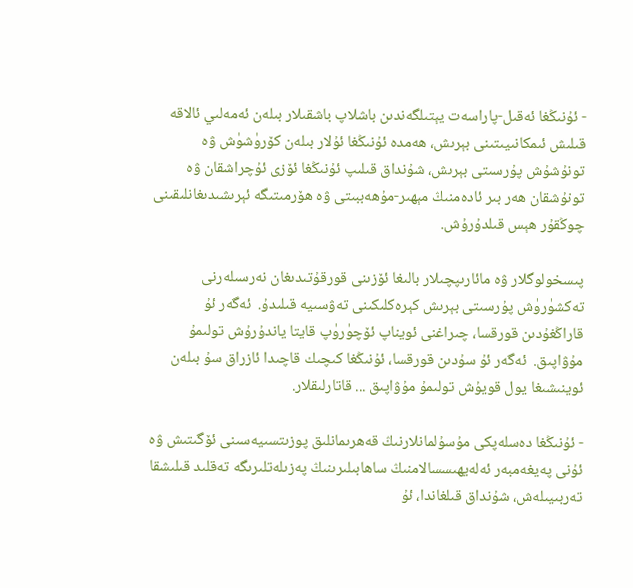- ئۇنىڭغا ئەقىل-پاراسەت يېتىلگەندىن باشلاپ باشقىلار بىلەن ئەمەلىي ئالاقە قىلىش ئىمكانىيىتىنى بېرىش، ھەمدە ئۇنىڭغا ئۇلار بىلەن كۆرۈشۈش ۋە تونۇشۇش پۇرسىتى بېرىش، شۇنداق قىلىپ ئۇنىڭغا ئۆزى ئۇچراشقان ۋە تونۇشقان ھەر بىر ئادەمنىڭ مېھىر-مۇھەببىتى ۋە ھۆرمىتىگە ئېرىشىدىغانلىقىنى چوڭقۇر ھېس قىلدۇرۇش.

پىسخولوگلار ۋە مائارىپچىلار بالىغا ئۆزىنى قورقۇتىدىغان نەرسىلەرنى تەكشۈرۈش پۇرسىتى بېرىش كېرەكلىكىنى تەۋسىيە قىلىدۇ.  ئەگەر ئۇ قاراڭغۇدىن قورقسا، چىراغنى ئويناپ ئۆچۈرۈپ قايتا ياندۇرۇش تولىمۇ مۇۋاپىق.  ئەگەر ئۇ سۇدىن قورقسا، ئۇنىڭغا كىچىك قاچىدا ئازراق سۇ بىلەن ئوينىشىغا يول قويۇش تولىمۇ مۇۋاپىق ... قاتارلىقلار.

- ئۇنىڭغا دەسلەپكى مۇسۇلمانلارنىڭ قەھرىمانلىق پوزىتسىيەسىنى ئۆگىتىش ۋە ئۇنى پەيغەمبەر ئەلەيھىسسالامنىڭ ساھابىلىرىنىڭ پەزىلەتلىرىگە تەقلىد قىلىشقا تەربىيىلەش، شۇنداق قىلغاندا، ئۇ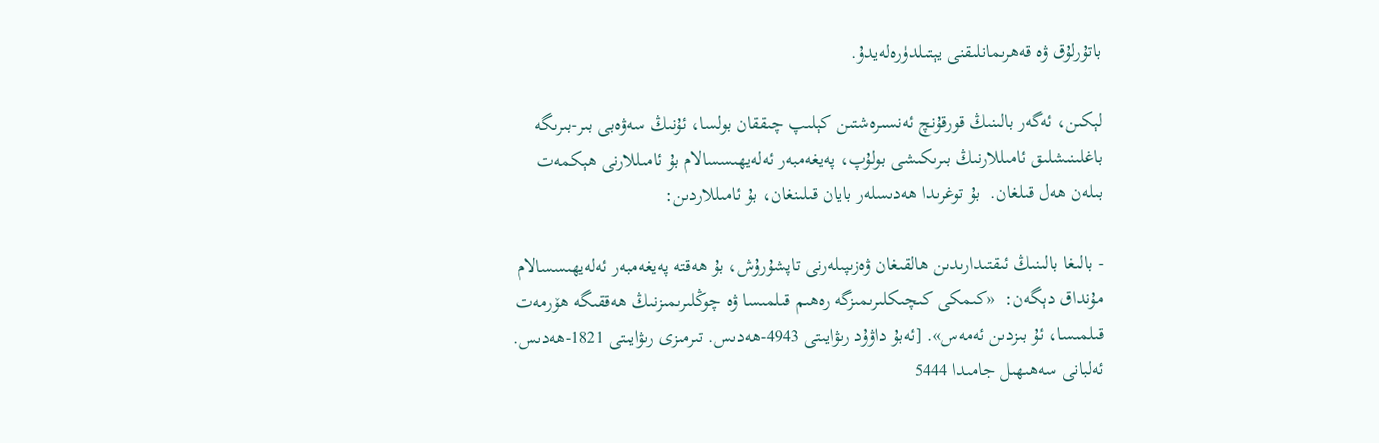باتۇرلۇق ۋە قەھرىمانلىقنى يېتىلدۈرەلەيدۇ.

لېكىن، ئەگەر بالىنىڭ قورقۇنچ ئەنسىرەشتىن كېلىپ چىققان بولسا، ئۇنىڭ سەۋەبى بىر-بىرىگە باغلىنىشلىق ئامىللارنىڭ بىرىكىشى بولۇپ، پەيغەمبەر ئەلەيھىسسالام بۇ ئامىللارنى ھېكمەت بىلەن ھەل قىلغان.  بۇ توغرىدا ھەدىسلەر بايان قىلىنغان، بۇ ئامىللاردىن:

- بالىغا بالىنىڭ ئىقتىدارىدىن ھالقىغان ۋەزىپىلەرنى تاپشۇرۇش، بۇ ھەقتە پەيغەمبەر ئەلەيھىسسالام مۇنداق دېگەن:  «كىمكى كىچىكلىرىمىزگە رەھىم قىلمىسا ۋە چوڭلىرىمىزنىڭ ھەققىگە ھۆرمەت قىلمىسا، ئۇ بىزدىن ئەمەس». [ئەبۇ داۋۇد رىۋايىتى 4943-ھەدىس. تىرمىزى رىۋايىتى 1821-ھەدىس. ئەلبانى سەھىھىل جامىدا 5444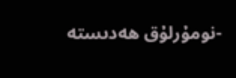-نومۇرلۇق ھەدىستە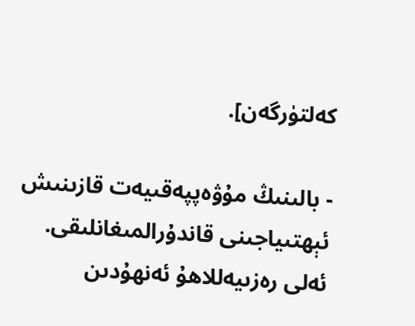كەلتۈرگەن].

- بالىنىڭ مۇۋەپپەقىيەت قازىنىش ئېھتىياجىنى قاندۇرالمىغانلىقى. ئەلى رەزىيەللاھۇ ئەنھۇدىن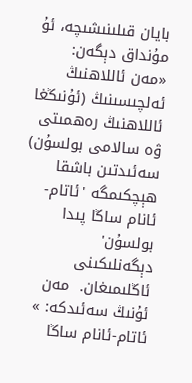بايان قىلىنىشىچە، ئۇ مۇنداق دېگەن:  «مەن ئاللاھنىڭ ئەلچىسىنىڭ (ئۇنىڭغا ئاللاھنىڭ رەھمىتى ۋە سالامى بولسۇن) سەئىدتىن باشقا ھېچكىمگە 'ئاتام-ئانام ساڭا پىدا بولسۇن' دېگەنلىكىنى ئاڭلىمىغان.  مەن ئۇنىڭ سەئىدكە: » ئاتام-ئانام ساڭا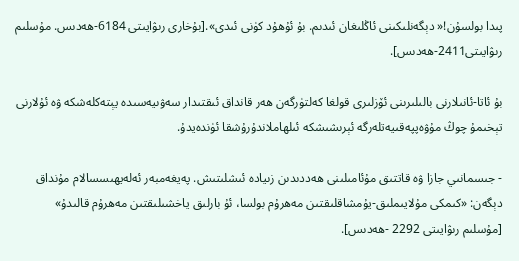پىدا بولسۇن!« دېگەنلىكىنى ئاڭلىغان ئىدىم. بۇ ئۇھۇد كۈنى ئىدى».[بۇخارى رىۋايىتى 6184-ھەدىس. مۇسلىم رىۋايىتى2411-ھەدىس].

بۇ ئاتا-ئانىلارنى بالىلىرىنى ئۆزلىرى قولغا كەلتۈرگەن ھەر قانداق ئىقتىدار سەۋىيەسىدە يېتەكلەشكە ۋە ئۇلارنى تېخىمۇ چوڭ مۇۋەپپەقىيەتلەرگە ئېرىشىشكە ئىلھاملاندۇرۇشقا ئۈندەيدۇ.

- جىسمانىي جازا ۋە قاتتىق مۇئامىلىنى ھەددىدىن زىيادە ئىشلىتىش. پەيغەمبەر ئەلەيھىسسالام مۇنداق دېگەن: «كىمكى مۇلايىملىق-يۇمشاقلىقتىن مەھرۇم بولسا، ئۇ بارلىق ياخشىلىقتىن مەھرۇم قالىدۇ» [مۇسلىم رىۋايىتى 2292 -ھەدىس].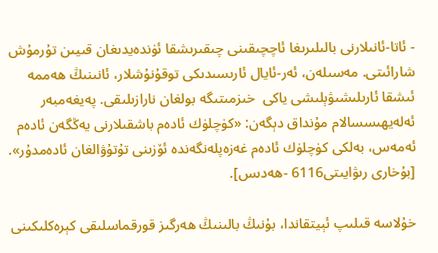- ئاتا-ئانىلارنى بالىلىرىغا ئاچچىقىنى چىقىرىشقا ئۈندەيدىغان قىيىن تۇرمۇش شارائىتى. مەسىلەن، ئەر-ئايال ئارىسىدىكى توقۇنۇشلار، ئانىنىڭ ھەممە ئىشقا ئارىلىشىۋېلىشى ياكى  خىزمىتىگە بولغان نارازىلىقى. پەيغەمبەر ئەلەيھىسسالام مۇنداق دېگەن: «كۈچلۈك ئادەم باشقىلارنى يەڭگەن ئادەم ئەمەس، بەلكى كۈچلۈك ئادەم غەزەپلەنگەندە ئۆزىنى تۇتۇۋالغان ئادەمدۇر». [بۇخارى رىۋايىتى6116 -ھەدىس].

خۇلاسە قىلىپ ئېيتقاندا، بۇنىڭ بالىنىڭ ھەرگىز قورقماسلىقى كېرەكلىكىنى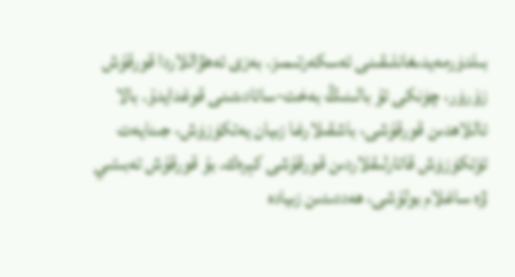بىلدۈرمەيدىغانلىقىنى ئەسكەرتىمىز. بەزى ئەھۋاللاردا قورقۇش زۆرۈر، چۈنكى ئۇ بالىنىڭ بەخت-سائادىتىنى قوغدايدۇ. بالا ئاللاھدىن قورقۇشى، باشقىلارغا زىيان يەتكۈزۈش، جىنايەت ئۆتكۈزۈش قاتارلىقلاردىن قورقۇشى كېرەك. بۇ قورقۇش تەبىئىي ۋە ساغلام بولۇشى، ھەددىدىن زىيادە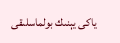ياكى يېنىك بولماسلىقى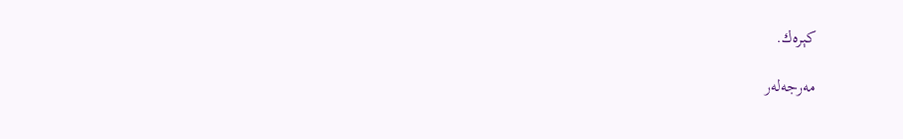كېرەك.

مەرجەلەر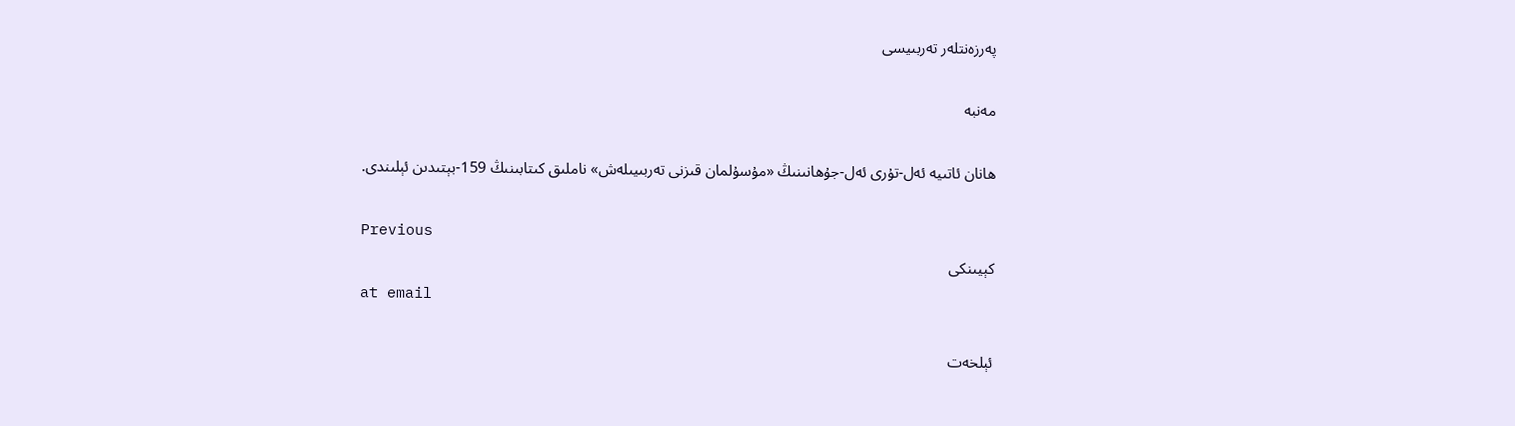پەرزەنتلەر تەربىيسى

مەنبە

ھانان ئاتىيە ئەل-تۇرى ئەل-جۇھانىنىڭ «مۇسۇلمان قىزنى تەربىيىلەش» ناملىق كىتابىنىڭ 159-بېتىدىن ئېلىندى.

Previous
كېيىنكى
at email

ئېلخەت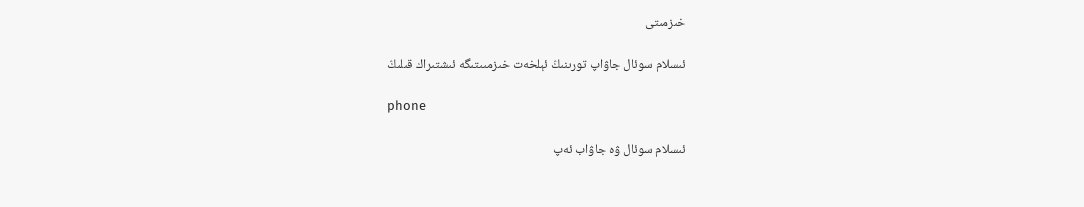خىزمىتى

ئىسلام سوئال جاۋاپ تورىنىڭ ئېلخەت خىزمىىتىگە ئىشتىراك قىلىڭ

phone

ئىسلام سوئال ۋە جاۋاب ئەپ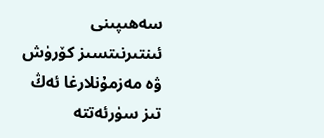سەھىپىنى ئىنتىرنىتسىز كۆرۈش ۋە مەزمۇنلارغا ئەڭ تىز سۈرئەتتە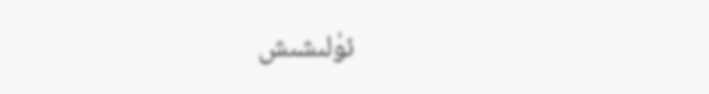ئۈلىشىش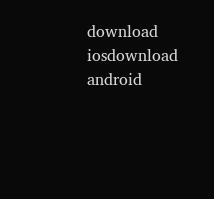download iosdownload android